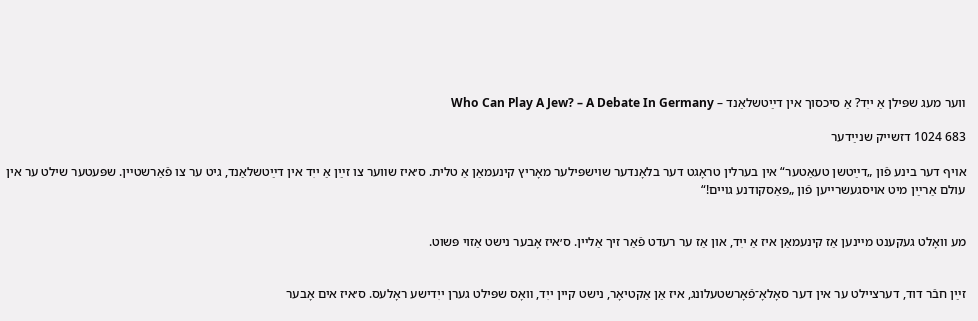װער מעג שפּילן אַ ייִד? אַ סיכסוך אין דײַטשלאַנד – Who Can Play A Jew? – A Debate In Germany

683 1024 דזשײק שנײַדער

אױף דער בינע פֿון „דײַטשן טעאַטער“ אין בערלין טראָגט דער בלאָנדער שױשפּילער מאָריץ קינעמאַן אַ טלית. ס׳איז שװער צו זײַן אַ ייִד אין דײַטשלאַנד, גיט ער צו פֿאַרשטײן. שפּעטער שילט ער אין עולם אַרײַן מיט אױסגעשרײען פֿון „פּאַסקודנע גױים!“


מע װאָלט געקענט מײנען אַז קינעמאַן איז אַ ייִד, און אַז ער רעדט פֿאַר זיך אַלײן. ס׳איז אָבער נישט אַזוי פּשוט.


זײַן חבֿר דוד, דערציילט ער אין דער סאָלאָ־פֿאָרשטעלונג, איז אַן אַקטיאָר, נישט קיין ייִד, װאָס שפּילט גערן ייִדישע ראָלעס. ס׳איז אים אָבער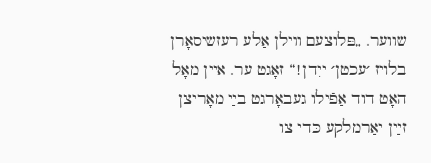שווער. „פּלוצעם װילן אַלע רעזשיסאָרן בלױז ׳עכטן׳ ייִדן!“ זאָגט ער. אײן מאָל האָט דוד אַפֿילו געבאָרגט בײַ מאָריצן זײַן יאַרמלקע כּדי צו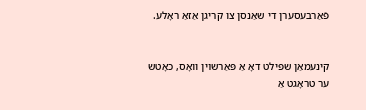פֿאַרבעסערן די שאַנסן צו קריגן אַזאַ ראָלע.


קינעמאַן שפּילט דאָ אַ פּאַרשױן וואָס, כאָטש ער טראָגט אַ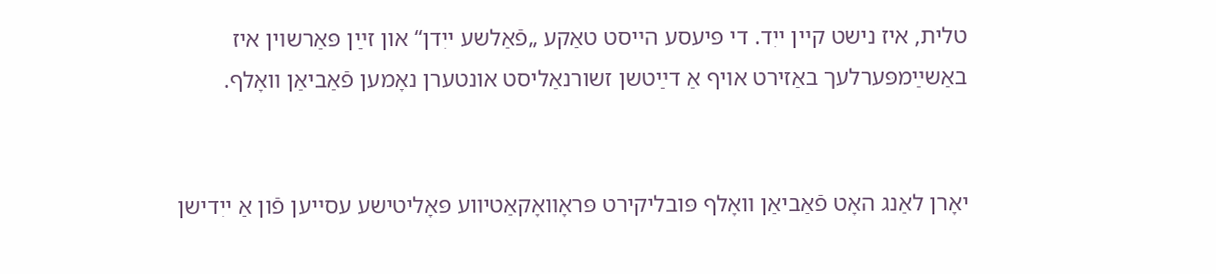טלית, איז נישט קײן ייִד. די פּיעסע הײסט טאַקע „פֿאַלשע ייִדן“ און זײַן פּאַרשױן איז באַשײַמפּערלעך באַזירט אױף אַ דײַטשן זשורנאַליסט אונטערן נאָמען פֿאַביאַן װאָלף.


יאָרן לאַנג האָט פֿאַביאַן װאָלף פּובליקירט פּראָװאָקאַטיװע פּאָליטישע עסײען פֿון אַ ייִדישן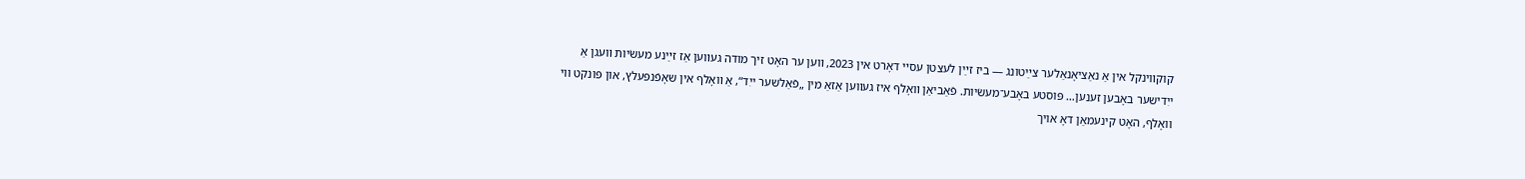קוקװינקל אין אַ נאַציאָנאַלער צײַטונג — ביז זײַן לעצטן עסײ דאָרט אין 2023, װען ער האָט זיך מודה געװען אַז זײַנע מעשׂיות װעגן אַ ייִדישער באָבען זענען… פּוסטע באָבע־מעשׂיות. פֿאַביאַן װאָלף איז געװען אַזאַ מין „פֿאַלשער ייִד“, אַ װאָלף אין שאָפֿנפּעלץ, און פּונקט ווי וואָלף, האָט קינעמאַן דאָ אויך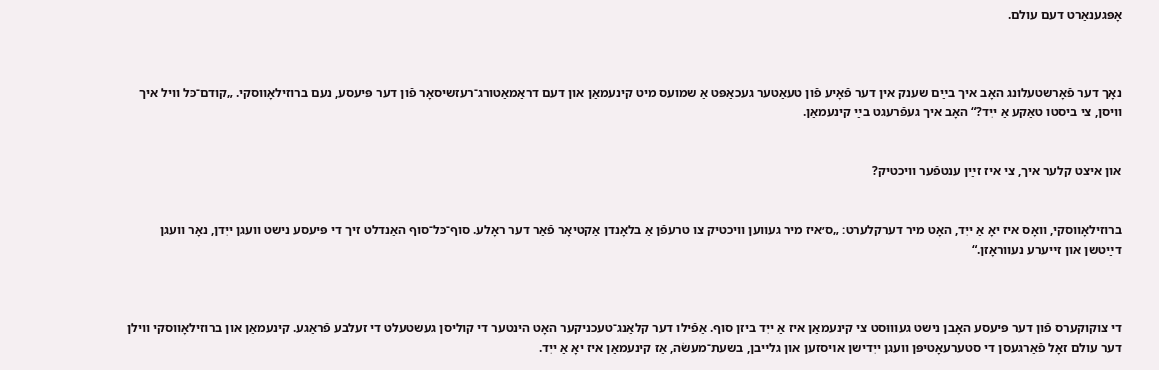אָפּגענאַרט דעם עולם.



נאָך דער פֿאָרשטעלונג האָב איך בײַם שענק אין דער פֿאָיע פֿון טעאַטער געכאַפּט אַ שמועס מיט קינעמאַן און דעם דראַמאַטורג־רעזשיסאָר פֿון דער פּיעסע, נעם ברוזילאָװסקי. „קודם־כּל װיל איך װיסן, צי ביסטו טאַקע אַ ייִד?“ האָב איך געפֿרעגט בײַ קינעמאַן.


און איצט קלער איך, צי איז זײַן ענטפֿער װיכטיק?


ברוזילאָװסקי, װאָס איז יאָ אַ ייִד, האָט מיר דערקלערט׃ „ס׳איז מיר געװען װיכטיק צו טרעפֿן אַ בלאָנדן אַקטיאָר פֿאַר דער ראָלע. סוף־כּל־סוף האַנדלט זיך די פּיעסע נישט װעגן ייִדן, נאָר װעגן דײַטשן און זײערע נעװראָזן.“



די צוקוקערס פֿון דער פּיעסע האָבן נישט געוווּסט צי קינעמאַן איז אַ ייִד ביזן סוף. אַפֿילו דער קלאַנג־טעכניקער האָט הינטער די קוליסן געשטעלט די זעלבע פֿראַגע. קינעמאַן און ברוזילאָװסקי װילן דער עולם זאָל פֿאַרגעסן די סטערעאָטיפּן װעגן ייִדישן אױסזען און גלײבן, בשעת־מעשׂה, אַז קינעמאַן איז יאָ אַ ייִד.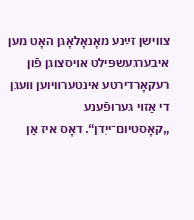צװישן זײַנע מאָנאָלאָגן האָט מען איבערגעשפּילט אױסצוגן פֿון רעקאָרדירטע אינטערװיוען װעגן די אַזױ גערופֿענע „קאָסטיום־ייִדן“. דאָס איז אַן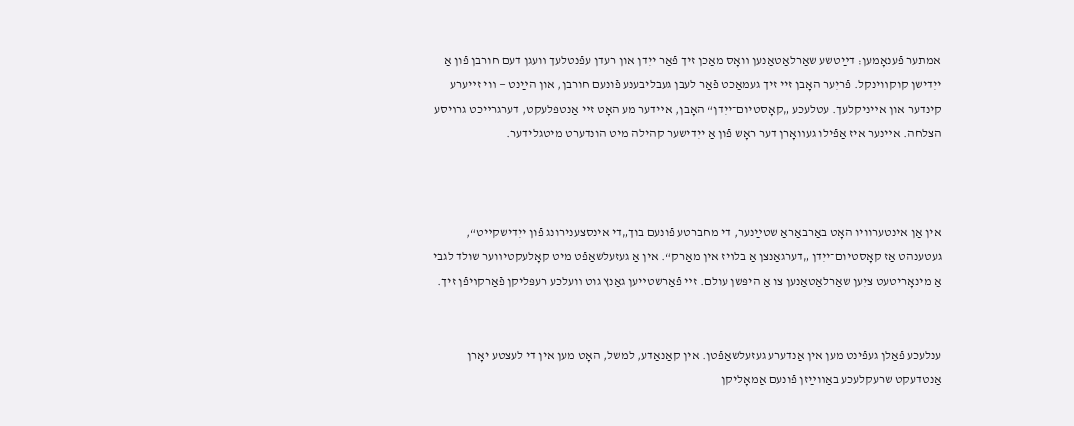אמתער פֿענאָמען׃ דײַטשע שאַרלאַטאַנען װאָס מאַכן זיך פֿאַר ייִדן און רעדן עפֿנטלעך װעגן דעם חורבן פֿון אַ ייִדישן קוקװינקל. פֿריִער האָבן זיי זיך געמאַכט פֿאַר לעבן געבליבענע פֿונעם חורבן, און הײַנט — װי זײערע קינדער און אײניקלעך. עטלעכע „קאָסטיום־ייִדן“ האָבן, אײדער מע האָט זײ אַנטפּלעקט, דערגרײכט גרױסע הצלחה. אײנער איז אַפֿילו געװאָרן דער ראָש פֿון אַ ייִדישער קהילה מיט הונדערט מיטגלידער.



אין אַן אינטערוויו האָט באַרבאַראַ שטײַנער, די מחברטע פֿונעם בוך„די אינסצענירונג פֿון ייִדישקײט“, געטענהט אַז קאָסטיום־ייִדן „דערגאַנצן אַ בלױז אין מאַרק“. אין אַ געזעלשאַפֿט מיט קאָלעקטיװער שולד לגבי אַ מינאָריטעט ציִען שאַרלאַטאַנען צו אַ היפּשן עולם. זײ פֿאַרשטײען גאַנץ גוט װעלכע רעפּליקן פֿאַרקױפֿן זיך.


ענלעכע פֿאַלן געפֿינט מען אין אַנדערע געזעלשאַפֿטן. אין קאַנאַדע, למשל, האָט מען אין די לעצטע יאָרן אַנטדעקט שרעקלעכע באַװײַזן פֿונעם אַמאָליקן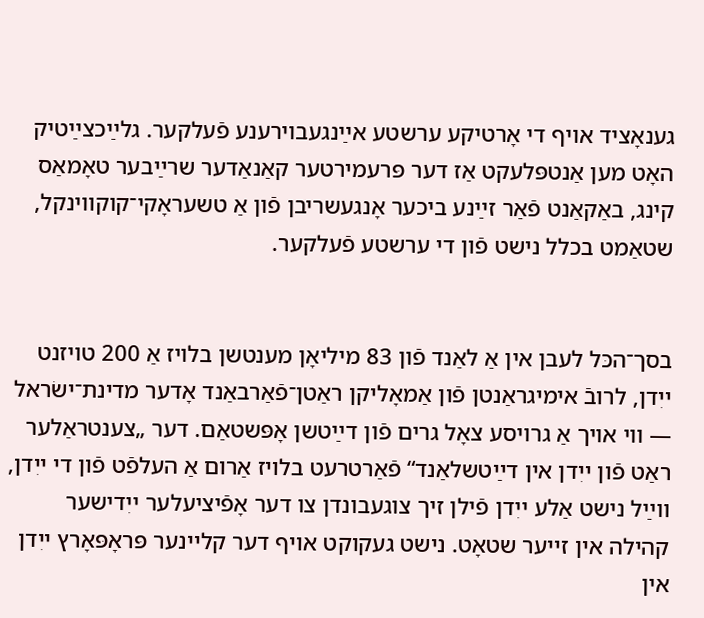גענאָציד אױף די אָרטיקע ערשטע אײַנגעבוירענע פֿעלקער. גלײַכצײַטיק האָט מען אַנטפּלעקט אַז דער פּרעמירטער קאַנאַדער שרײַבער טאָמאַס קינג, באַקאַנט פֿאַר זײַנע ביכער אָנגעשריבן פֿון אַ טשעראָקי־קוקװינקל, שטאַמט בכלל נישט פֿון די ערשטע פֿעלקער.


בסך־הכּל לעבן אין אַ לאַנד פֿון 83 מיליאָן מענטשן בלויז אַ 200 טױזנט ייִדן, לרובֿ אימיגראַנטן פֿון אַמאָליקן ראַטן־פֿאַרבאַנד אָדער מדינת־ישׂראל — ווי אויך אַ גרױסע צאָל גרים פֿון דײַטשן אָפּשטאַם. דער „צענטראַלער ראַט פֿון ייִדן אין דײַטשלאַנד“ פֿאַרטרעט בלױז אַרום אַ העלפֿט פֿון די ייִדן, װײַל נישט אַלע ייִדן פֿילן זיך צוגעבונדן צו דער אָפֿיציעלער ייִדישער קהילה אין זײער שטאָט. נישט געקוקט אױף דער קלײנער פּראָפּאָרץ ייִדן אין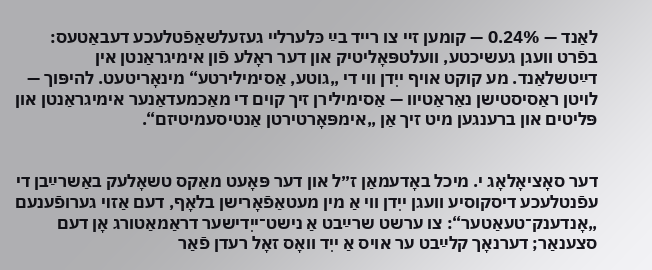לאַנד — 0.24% — קומען זײ צו רײד בײַ כּלערלײ געזעלשאַפֿטלעכע דעבאַטעס: בפֿרט װעגן געשיכטע, װעלטפּאָליטיק און דער ראָלע פֿון אימיגראַנטן אין דײַטשלאַנד. מע קוקט אױף ייִדן װי די „גוטע, אַסימילירטע“ מינאָריטעט. להיפּוך — לױטן ראַסיסטישן נאַראַטיװ — אַסימילירן זיך קוים די מאַכמעדאַנער אימיגראַנטן און פּליטים און ברענגען מיט זיך אַן „אימפּאָרטירטן אַנטיסעמיטיזם“.


דער סאָציאָלאָג י. מיכל באָדעמאַן ז״ל און דער פּאָעט מאַקס טשאָלעק באַשרײַבן די עפֿנטלעכע דיסקוסיע װעגן ייִדן װי אַ מין מעטאַפֿאָרישן בלאָף, דעם אַזױ גערופֿענעם „אָנדענק־טעאַטער“: צו ערשט שרײַבט אַ נישט־ייִדישער דראַמאַטורג אָן דעם סצענאַר; דערנאָך קלײַבט ער אויס אַ ייִד װאָס זאָל רעדן פֿאַר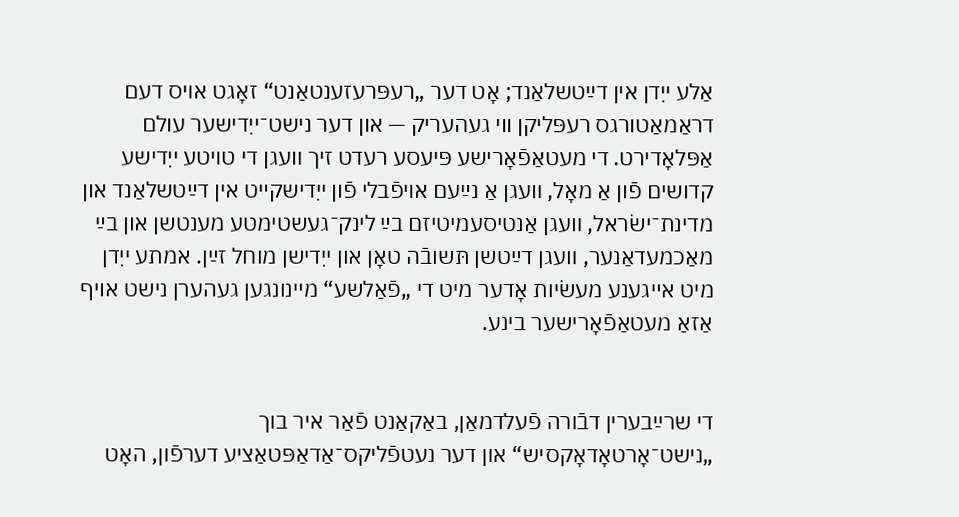אַלע ייִדן אין דײַטשלאַנד; אָט דער „רעפּרעזענטאַנט“ זאָגט אױס דעם דראַמאַטורגס רעפּליקן ווי געהעריק — און דער נישט־ייִדישער עולם אַפּלאָדירט. די מעטאַפֿאָרישע פּיעסע רעדט זיך װעגן די טױטע ייִדישע קדושים פֿון אַ מאָל, װעגן אַ נײַעם אױפֿבלי פֿון ייִדישקײט אין דײַטשלאַנד און מדינת־ישׂראל, װעגן אַנטיסעמיטיזם בײַ לינק־געשטימטע מענטשן און בײַ מאַכמעדאַנער, װעגן דײַטשן תּשובֿה טאָן און ייִדישן מוחל זײַן. אמתע ייִדן מיט אײגענע מעשׂיות אָדער מיט די „פֿאַלשע“ מײנונגען געהערן נישט אױף אַזאַ מעטאַפֿאָרישער בינע.


די שרײַבערין דבֿורה פֿעלדמאַן, באַקאַנט פֿאַר איר בוך „נישט־אָרטאָדאָקסיש“ און דער נעטפֿליקס־אַדאַפּטאַציע דערפֿון, האָט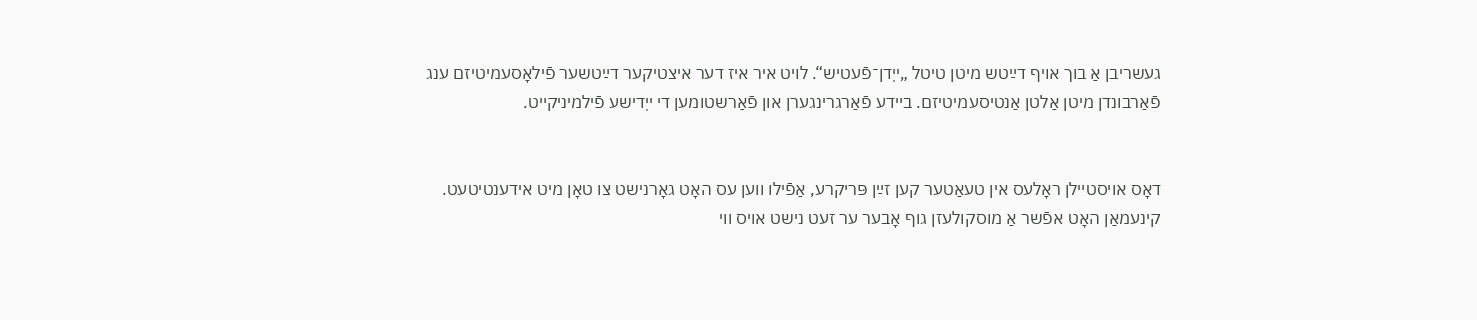געשריבן אַ בוך אױף דײַטש מיטן טיטל „ייִדן־פֿעטיש“. לױט איר איז דער איצטיקער דײַטשער פֿילאָסעמיטיזם ענג פֿאַרבונדן מיטן אַלטן אַנטיסעמיטיזם. בײדע פֿאַרגרינגערן און פֿאַרשטומען די ייִדישע פֿילמיניקײט.


דאָס אויסטײלן ראָלעס אין טעאַטער קען זײַן פּריקרע, אַפֿילו ווען עס האָט גאָרנישט צו טאָן מיט אידענטיטעט. קינעמאַן האָט אפֿשר אַ מוסקולעזן גוף אָבער ער זעט נישט אויס ווי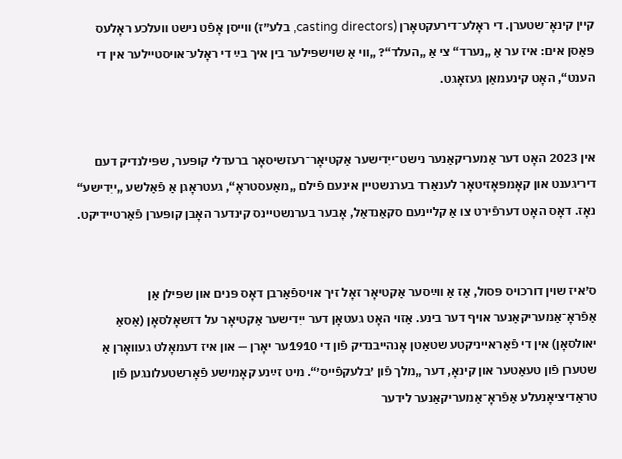קיין קינאָ־שטערן. די ראָלע־דירעקטאָרן (casting directors, בלע״ז) װײסן אָפֿט נישט װעלכע ראָלעס פּאַסן אים: איז ער אַ „נערד“ צי אַ „העלד“? „װי אַ שױשפּילער בין איך בײַ די ראָלע־אויסטײלער אין די הענט“, האָט קינעמאַן געזאָגט.


אין 2023 האָט דער אַמעריקאַנער נישט־ייִדישער אַקטיאָר־רעזשיסאָר ברעדלי קופּער, שפּילנדיק דעם דיריגענט און קאָמפּאָזיטאָר לענאַרד בערנשטײן אינעם פֿילם „מאַעסטראָ“, געטראָגן אַ פֿאַלשע „ייִדישע“ נאָז. דאָס האָט דערפֿירט צו אַ קלײנעם סקאַנדאַל, אָבער בערנשטײנס קינדער האָבן קופּערן פֿאַרטײדיקט.


ס׳איז שױן דורכױס פּסול, אַז אַ װײַסער אַקטיאָר זאָל זיך אױספֿאַרבן דאָס פּנים און שפּילן אַן אַפֿראָ־אַמעריקאַנער אױף דער בינע. אַזױ האָט געטאָן דער ייִדישער אַקטיאָר על דזשאָלסאָן (אַסאַ יאולסאָן) אין די פֿאַראײניקטע שטאַטן אָנהייבנדיק פֿון די 1910ער יאָרן — און איז דעמאָלט געװאָרן אַ שטערן פֿון טעאַטער און קינאָ, דער „מלך פֿון ׳בלעקפֿײס׳“. מיט זײַנע קאָמישע פֿאָרשטעלונגען פֿון טראַדיציאָנעלע אַפֿראָ־אַמעריקאַנער לידער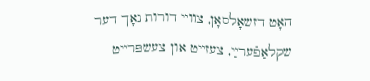האָט דזשאָלסאָן, צװײ דורות נאָך דער שקלאַפֿערײַ, צעזײט און צעשפּרײט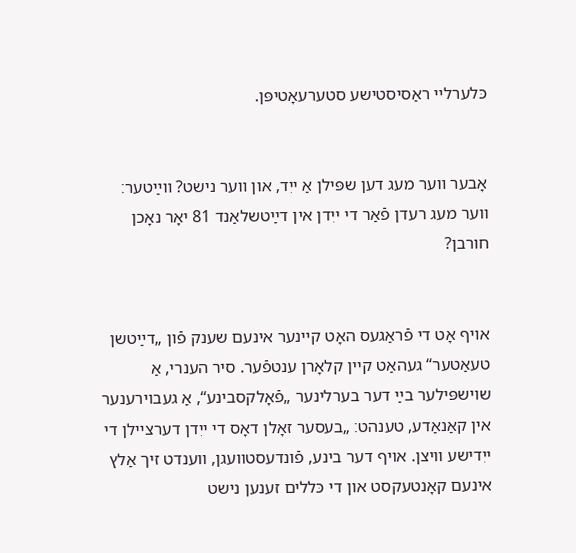כּלערלײ ראַסיסטישע סטערעאָטיפּן.


אָבער װער מעג דען שפּילן אַ ייִד, און װער נישט? װײַטער׃ װער מעג רעדן פֿאַר די ייִדן אין דײַטשלאַנד 81 יאָר נאָכן חורבן?


אױף אָט די פֿראַגעס האָט קײנער אינעם שענק פֿון „דײַטשן טעאַטער“ געהאַט קײן קלאָרן ענטפֿער. סיר הענרי, אַ שױשפּילער בײַ דער בערלינער „פֿאָלקסבינע“, אַ געבױרענער אין קאַנאַדע, טענהט׃ „בעסער זאָלן דאָס די ייִדן דערצײלן די ייִדישע װיצן. אױף דער בינע, פֿונדעסטװעגן, װענדט זיך אַלץ אינעם קאָנטעקסט און די כּללים זענען נישט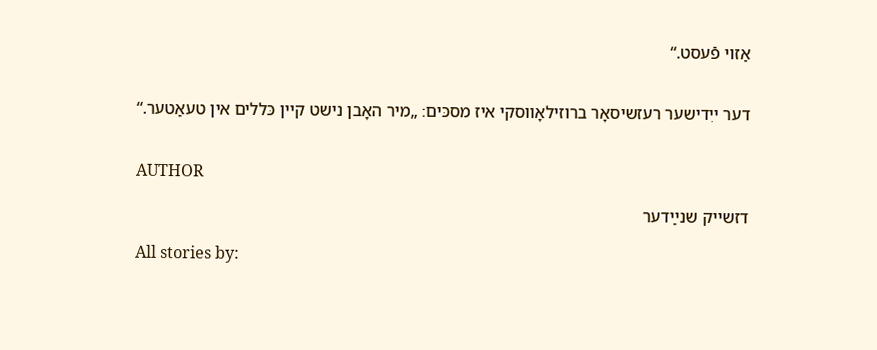אַזױ פֿעסט.“


דער ייִדישער רעזשיסאָר ברוזילאָװסקי איז מסכּים׃ „מיר האָבן נישט קײן כּללים אין טעאַטער.“


AUTHOR

דזשײק שנײַדער

All stories by: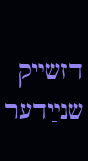דזשײק שנײַדער